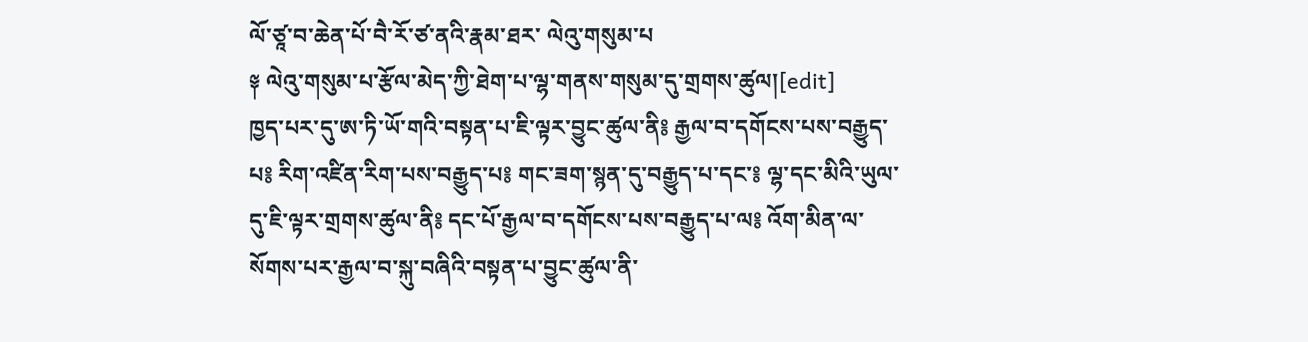ལོ་ཙཱ་བ་ཆེན་པོ་བཻ་རོ་ཙ་ནའི་རྣམ་ཐར་ ལེའུ་གསུམ་པ
༈ ལེའུ་གསུམ་པ་རྩོལ་མེད་ཀྱི་ཐེག་པ་ལྷ་གནས་གསུམ་དུ་གྲགས་ཚུལ།[edit]
ཁྱད་པར་དུ་ཨ་ཏི་ཡོ་གའི་བསྟན་པ་ཇི་ལྟར་བྱུང་ཚུལ་ནི༔ རྒྱལ་བ་དགོངས་པས་བརྒྱུད་པ༔ རིག་འཛིན་རིག་པས་བརྒྱུད་པ༔ གང་ཟག་སྙན་དུ་བརྒྱུད་པ་དང་༔ ལྷ་དང་མིའི་ཡུལ་དུ་ཇི་ལྟར་གྲགས་ཚུལ་ནི༔ དང་པོ་རྒྱལ་བ་དགོངས་པས་བརྒྱུད་པ་ལ༔ འོག་མིན་ལ་སོགས་པར་རྒྱལ་བ་སྐུ་བཞིའི་བསྟན་པ་བྱུང་ཚུལ་ནི་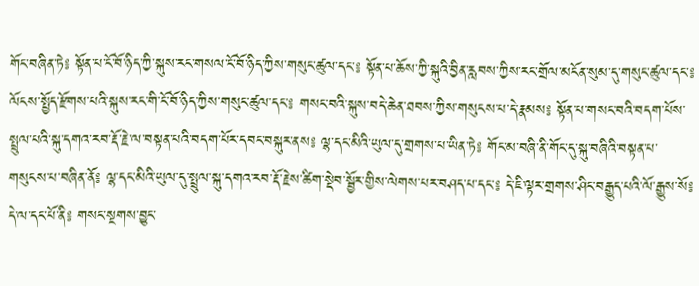གོང་བཞིན་ཏེ༔ སྟོན་པ་ངོ་བོ་ཉིད་ཀྱི་སྐུས་རང་གསལ་ངོ་བོ་ཉིད་ཀྱིས་གསུང་ཚུལ་དང་༔ སྟོན་པ་ཆོས་ཀྱི་སྐུའི་བྱིན་རླབས་ཀྱིས་རང་གྲོལ་མངོན་སུམ་དུ་གསུང་ཚུལ་དང་༔ ལོངས་སྤྱོད་རྫོགས་པའི་སྐུས་རང་གི་ངོ་བོ་ཉིད་ཀྱིས་གསུང་ཚུལ་དང་༔ གསང་བའི་སྐུས་བདེ་ཆེན་ཐབས་ཀྱིས་གསུངས་པ་དེ་རྣམས༔ སྟོན་པ་གསང་བའི་བདག་པོས་སྤྲུལ་པའི་སྐུ་དགའ་རབ་རྡོ་རྗེ་ལ་བསྟན་པའི་བདག་པོར་དབང་བསྐུར་ནས༔ ལྷ་དང་མིའི་ཡུལ་དུ་གྲགས་པ་ཡིན་ཏེ༔ གོང་མ་བཞི་ནི་གོང་དུ་སྐུ་བཞིའི་བསྟན་པ་གསུངས་པ་བཞིན་ནོ༔ ལྷ་དང་མིའི་ཡུལ་དུ་སྤྲུལ་སྐུ་དགའ་རབ་རྡོ་རྗེས་ཚིག་སྡེབ་སྦྱོར་གྱིས་ལེགས་པར་བཤད་པ་དང་༔ དེ་ཇི་ལྟར་གྲགས་ཤིང་བརྒྱུད་པའི་ལོ་རྒྱུས་སོ༔ དེ་ལ་དང་པོ་ནི༔ གསང་སྔགས་བྱུང་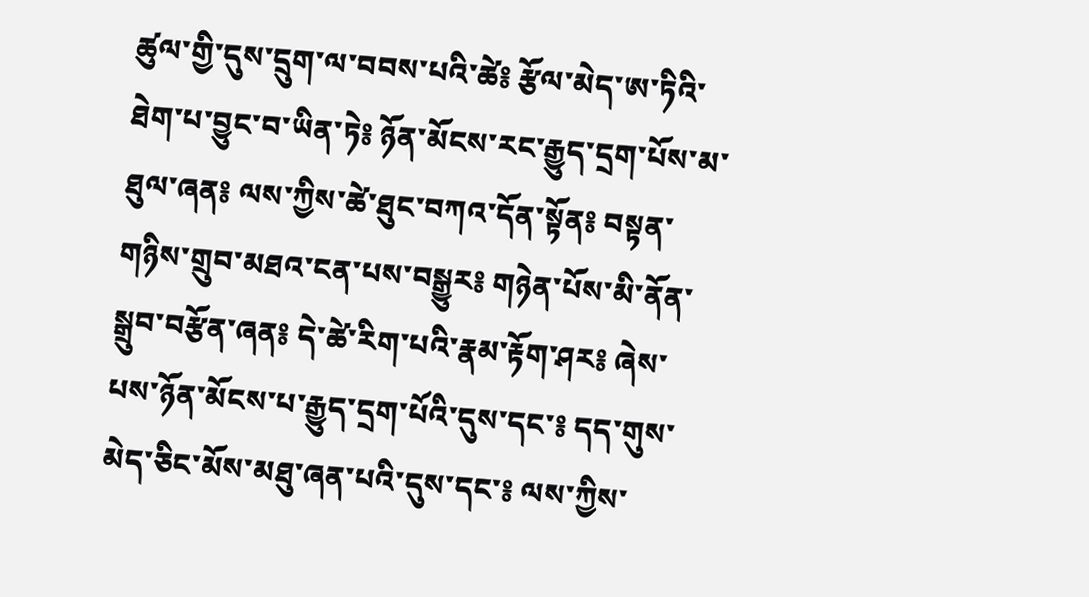ཚུལ་གྱི་དུས་དྲུག་ལ་བབས་པའི་ཚེ༔ རྩོལ་མེད་ཨ་ཏིའི་ཐེག་པ་བྱུང་བ་ཡིན་ཏེ༔ ཉོན་མོངས་རང་རྒྱུད་དྲག་པོས་མ་ཐུལ་ཞན༔ ལས་ཀྱིས་ཚེ་ཐུང་བཀའ་དོན་སྟོན༔ བསྟན་གཉིས་གྲུབ་མཐའ་ངན་པས་བསྒྱུར༔ གཉེན་པོས་མི་ནོན་སྒྲུབ་བརྩོན་ཞན༔ དེ་ཚེ་རིག་པའི་རྣམ་རྟོག་ཤར༔ ཞེས་པས་ཉོན་མོངས་པ་རྒྱུད་དྲག་པོའི་དུས་དང་༔ དད་གུས་མེད་ཅིང་མོས་མཐུ་ཞན་པའི་དུས་དང་༔ ལས་ཀྱིས་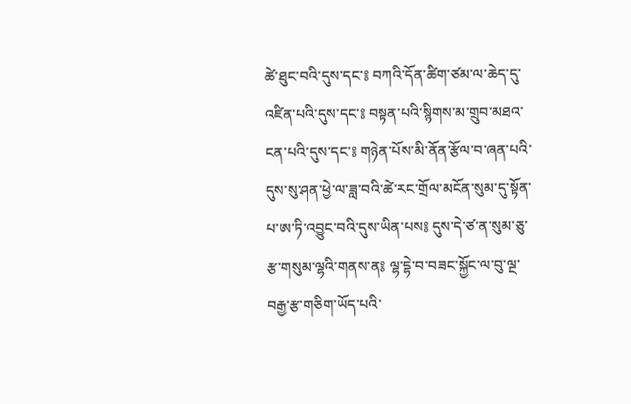ཚེ་ཐུང་བའི་དུས་དང་༔ བཀའི་དོན་ཚིག་ཙམ་ལ་ཆེད་དུ་འཛིན་པའི་དུས་དང་༔ བསྟན་པའི་སྙིགས་མ་གྲུབ་མཐའ་ངན་པའི་དུས་དང་༔ གཉེན་པོས་མི་ནོན་རྩོལ་བ་ཞན་པའི་དུས་སུ་ཤན་ཕྱེ་ལ་ཟླ་བའི་ཚེ་རང་གྲོལ་མངོན་སུམ་དུ་སྟོན་པ་ཨ་ཏི་འབྱུང་བའི་དུས་ཡིན་པས༔ དུས་དེ་ཙ་ན་སུམ་ཅུ་རྩ་གསུམ་ལྷའི་གནས་ན༔ ལྷ་དྷེ་བ་བཟང་སྐྱོང་ལ་བུ་ལྔ་བརྒྱ་རྩ་གཅིག་ཡོད་པའི་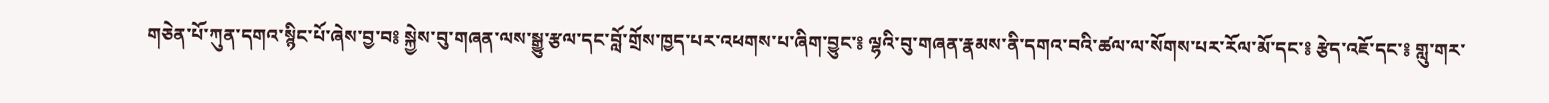གཅེན་པོ་ཀུན་དགའ་སྙིང་པོ་ཞེས་བྱ་བ༔ སྐྱེས་བུ་གཞན་ལས་སྒྱུ་རྩལ་དང་བློ་གྲོས་ཁྱད་པར་འཕགས་པ་ཞིག་བྱུང་༔ ལྷའི་བུ་གཞན་རྣམས་ནི་དགའ་བའི་ཚལ་ལ་སོགས་པར་རོལ་མོ་དང་༔ རྩེད་འཇོ་དང་༔ གླུ་གར་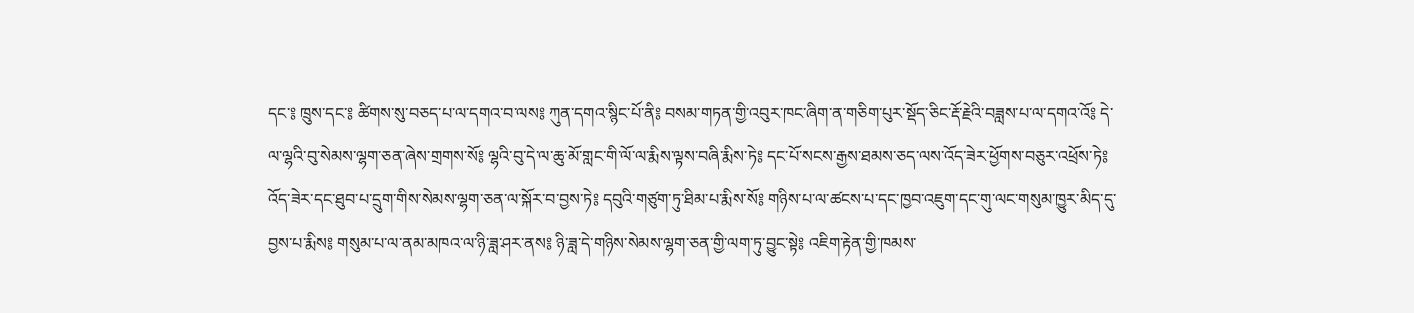དང་༔ ཁྲུས་དང་༔ ཚིགས་སུ་བཅད་པ་ལ་དགའ་བ་ལས༔ ཀུན་དགའ་སྙིང་པོ་ནི༔ བསམ་གཏན་གྱི་འབུར་ཁང་ཞིག་ན་གཅིག་པུར་སྡོད་ཅིང་རྡོ་རྗེའི་བཟླས་པ་ལ་དགའ་འོ༔ དེ་ལ་ལྷའི་བུ་སེམས་ལྷག་ཅན་ཞེས་གྲགས་སོ༔ ལྷའི་བུ་དེ་ལ་ཆུ་མོ་གླང་གི་ལོ་ལ་རྨིས་ལྟས་བཞི་རྨིས་ཏེ༔ དང་པོ་སངས་རྒྱས་ཐམས་ཅད་ལས་འོད་ཟེར་ཕྱོགས་བཅུར་འཕྲོས་ཏེ༔ འོད་ཟེར་དང་ཐུབ་པ་དྲུག་གིས་སེམས་ལྷག་ཅན་ལ་སྐོར་བ་བྱས་ཏེ༔ དབུའི་གཙུག་ཏུ་ཐིམ་པ་རྨིས་སོ༔ གཉིས་པ་ལ་ཚངས་པ་དང་ཁྱབ་འཇུག་དང་གུ་ལང་གསུམ་ཁྱུར་མིད་དུ་བྱས་པ་རྨིས༔ གསུམ་པ་ལ་ནམ་མཁའ་ལ་ཉི་ཟླ་ཤར་ནས༔ ཉི་ཟླ་དེ་གཉིས་སེམས་ལྷག་ཅན་གྱི་ལག་ཏུ་བྱུང་སྟེ༔ འཇིག་རྟེན་གྱི་ཁམས་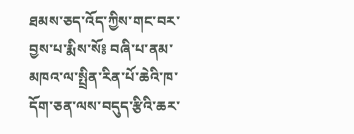ཐམས་ཅད་འོད་ཀྱིས་གང་བར་བྱས་པ་རྨིས་སོ༔ བཞི་པ་ནམ་མཁའ་ལ་སྤྲིན་རིན་པོ་ཆེའི་ཁ་དོག་ཅན་ལས་བདུད་རྩིའི་ཆར་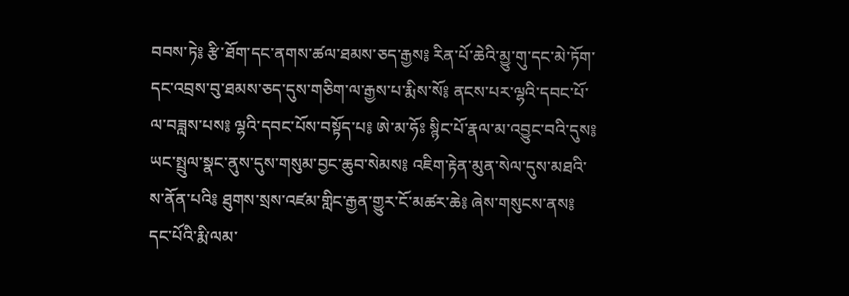བབས་ཏེ༔ རྩི་ཐོག་དང་ནགས་ཚལ་ཐམས་ཅད་རྒྱས༔ རིན་པོ་ཆེའི་མྱུ་གུ་དང་མེ་ཏོག་དང་འབྲས་བུ་ཐམས་ཅད་དུས་གཅིག་ལ་རྒྱས་པ་རྨིས་སོ༔ ནངས་པར་ལྷའི་དབང་པོ་ལ་བཟླས་པས༔ ལྷའི་དབང་པོས་བསྟོད་པ༔ ཨེ་མ་ཧོཿ སྙིང་པོ་རྣལ་མ་འབྱུང་བའི་དུས༔ ཡང་སྤྲུལ་སྣང་ནུས་དུས་གསུམ་བྱང་ཆུབ་སེམས༔ འཇིག་རྟེན་མུན་སེལ་དུས་མཐའི་ས་ནོན་པའི༔ ཐུགས་སྲས་འཛམ་གླིང་རྒྱན་གྱུར་ངོ་མཚར་ཆེ༔ ཞེས་གསུངས་ནས༔ དང་པོའི་རྨི་ལམ་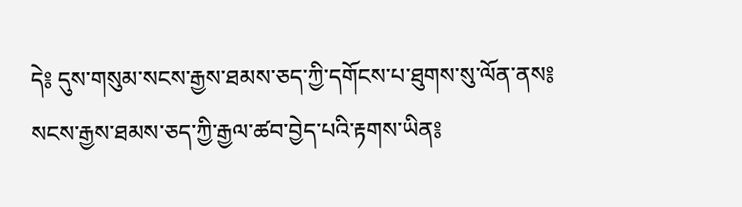དེ༔ དུས་གསུམ་སངས་རྒྱས་ཐམས་ཅད་ཀྱི་དགོངས་པ་ཐུགས་སུ་ལོན་ནས༔ སངས་རྒྱས་ཐམས་ཅད་ཀྱི་རྒྱལ་ཚབ་བྱེད་པའི་རྟགས་ཡིན༔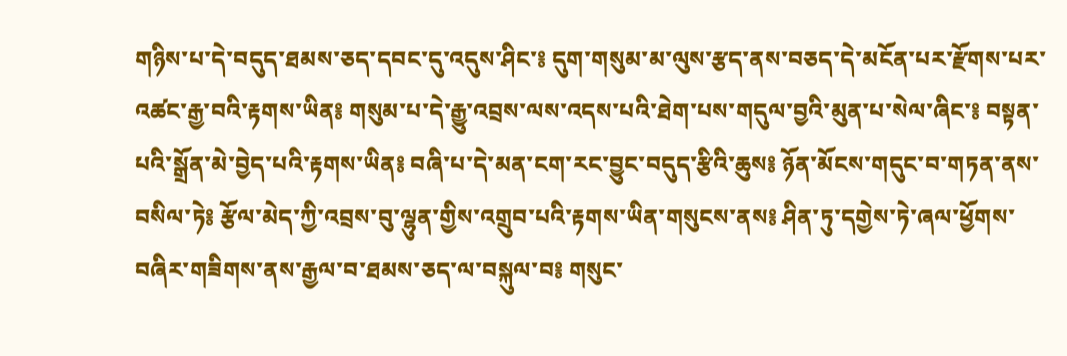གཉིས་པ་དེ་བདུད་ཐམས་ཅད་དབང་དུ་འདུས་ཤིང་༔ དུག་གསུམ་མ་ལུས་རྩད་ནས་བཅད་དེ་མངོན་པར་རྫོགས་པར་འཚང་རྒྱ་བའི་རྟགས་ཡིན༔ གསུམ་པ་དེ་རྒྱུ་འབྲས་ལས་འདས་པའི་ཐེག་པས་གདུལ་བྱའི་མུན་པ་སེལ་ཞིང་༔ བསྟན་པའི་སྒྲོན་མེ་བྱེད་པའི་རྟགས་ཡིན༔ བཞི་པ་དེ་མན་ངག་རང་བྱུང་བདུད་རྩིའི་ཆུས༔ ཉོན་མོངས་གདུང་བ་གཏན་ནས་བསིལ་ཏེ༔ རྩོལ་མེད་ཀྱི་འབྲས་བུ་ལྷུན་གྱིས་འགྲུབ་པའི་རྟགས་ཡིན་གསུངས་ནས༔ ཤིན་ཏུ་དགྱེས་ཏེ་ཞལ་ཕྱོགས་བཞིར་གཟིགས་ནས་རྒྱལ་བ་ཐམས་ཅད་ལ་བསྐུལ་བ༔ གསུང་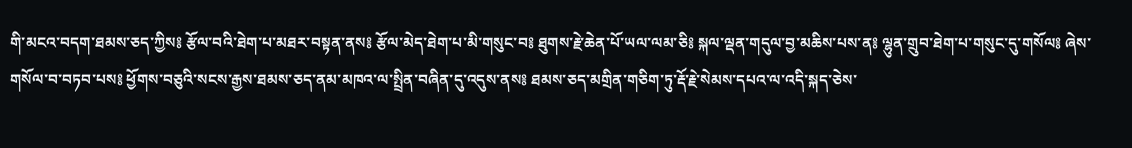གི་མངའ་བདག་ཐམས་ཅད་ཀྱིས༔ རྩོལ་བའི་ཐེག་པ་མཐར་བསྟན་ནས༔ རྩོལ་མེད་ཐེག་པ་མི་གསུང་བ༔ ཐུགས་རྗེ་ཆེན་པོ་ཡལ་ལམ་ཅི༔ སྐལ་ལྡན་གདུལ་བྱ་མཆིས་པས་ན༔ ལྷུན་གྲུབ་ཐེག་པ་གསུང་དུ་གསོལ༔ ཞེས་གསོལ་བ་བཏབ་པས༔ ཕྱོགས་བཅུའི་སངས་རྒྱས་ཐམས་ཅད་ནམ་མཁའ་ལ་སྤྲིན་བཞིན་དུ་འདུས་ནས༔ ཐམས་ཅད་མགྲིན་གཅིག་ཏུ་རྡོ་རྗེ་སེམས་དཔའ་ལ་འདི་སྐད་ཅེས་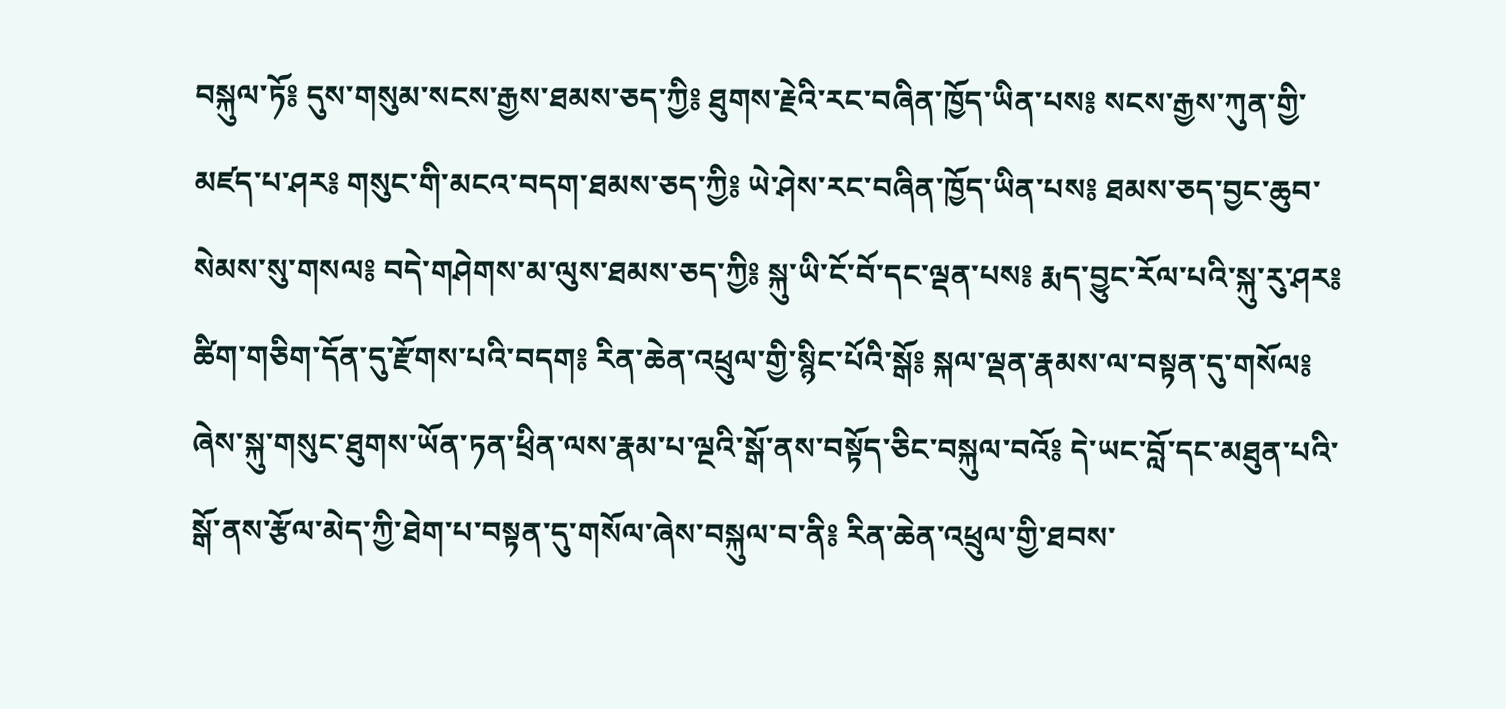བསྐུལ་ཏོ༔ དུས་གསུམ་སངས་རྒྱས་ཐམས་ཅད་ཀྱི༔ ཐུགས་རྗེའི་རང་བཞིན་ཁྱོད་ཡིན་པས༔ སངས་རྒྱས་ཀུན་གྱི་མཛད་པ་ཤར༔ གསུང་གི་མངའ་བདག་ཐམས་ཅད་ཀྱི༔ ཡེ་ཤེས་རང་བཞིན་ཁྱོད་ཡིན་པས༔ ཐམས་ཅད་བྱང་ཆུབ་སེམས་སུ་གསལ༔ བདེ་གཤེགས་མ་ལུས་ཐམས་ཅད་ཀྱི༔ སྐུ་ཡི་ངོ་བོ་དང་ལྡན་པས༔ རྨད་བྱུང་རོལ་པའི་སྐུ་རུ་ཤར༔ ཚིག་གཅིག་དོན་དུ་རྫོགས་པའི་བདག༔ རིན་ཆེན་འཕྲུལ་གྱི་སྙིང་པོའི་སྒོ༔ སྐལ་ལྡན་རྣམས་ལ་བསྟན་དུ་གསོལ༔ ཞེས་སྐུ་གསུང་ཐུགས་ཡོན་ཏན་ཕྲིན་ལས་རྣམ་པ་ལྔའི་སྒོ་ནས་བསྟོད་ཅིང་བསྐུལ་བའོ༔ དེ་ཡང་བློ་དང་མཐུན་པའི་སྒོ་ནས་རྩོལ་མེད་ཀྱི་ཐེག་པ་བསྟན་དུ་གསོལ་ཞེས་བསྐུལ་བ་ནི༔ རིན་ཆེན་འཕྲུལ་གྱི་ཐབས་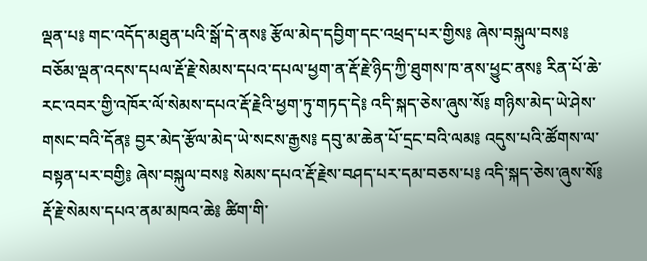ལྡན་པ༔ གང་འདོད་མཐུན་པའི་སྒོ་དེ་ནས༔ རྩོལ་མེད་དབྱིག་དང་འཕྲད་པར་གྱིས༔ ཞེས་བསྐུལ་བས༔ བཅོམ་ལྡན་འདས་དཔལ་རྡོ་རྗེ་སེམས་དཔའ་དཔལ་ཕྱག་ན་རྡོ་རྗེ་ཉིད་ཀྱི་ཐུགས་ཁ་ནས་ཕྱུང་ནས༔ རིན་པོ་ཆེ་རང་འབར་གྱི་འཁོར་ལོ་སེམས་དཔའ་རྡོ་རྗེའི་ཕྱག་ཏུ་གཏད་དེ༔ འདི་སྐད་ཅེས་ཞུས་སོ༔ གཉིས་མེད་ཡེ་ཤེས་གསང་བའི་དོན༔ བྱར་མེད་རྩོལ་མེད་ཡེ་སངས་རྒྱས༔ དབུ་མ་ཆེན་པོ་དྲང་བའི་ལམ༔ འདུས་པའི་ཚོགས་ལ་བསྟན་པར་བགྱི༔ ཞེས་བསྐུལ་བས༔ སེམས་དཔའ་རྡོ་རྗེས་བཤད་པར་དམ་བཅས་པ༔ འདི་སྐད་ཅེས་ཞུས་སོ༔ རྡོ་རྗེ་སེམས་དཔའ་ནམ་མཁའ་ཆེ༔ ཚིག་གི་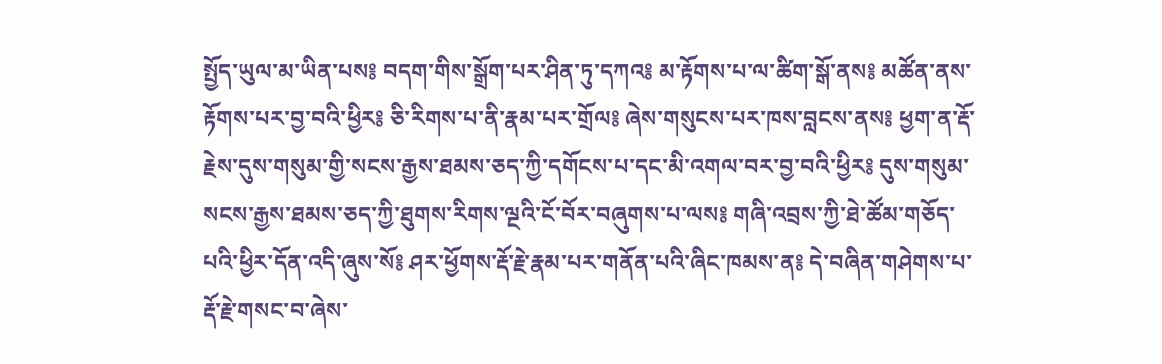སྤྱོད་ཡུལ་མ་ཡིན་པས༔ བདག་གིས་སྒྲོག་པར་ཤིན་ཏུ་དཀའ༔ མ་རྟོགས་པ་ལ་ཚིག་སྒོ་ནས༔ མཚོན་ནས་རྟོགས་པར་བྱ་བའི་ཕྱིར༔ ཅི་རིགས་པ་ནི་རྣམ་པར་གྲོལ༔ ཞེས་གསུངས་པར་ཁས་བླངས་ནས༔ ཕྱག་ན་རྡོ་རྗེས་དུས་གསུམ་གྱི་སངས་རྒྱས་ཐམས་ཅད་ཀྱི་དགོངས་པ་དང་མི་འགལ་བར་བྱ་བའི་ཕྱིར༔ དུས་གསུམ་སངས་རྒྱས་ཐམས་ཅད་ཀྱི་ཐུགས་རིགས་ལྔའི་ངོ་བོར་བཞུགས་པ་ལས༔ གཞི་འབྲས་ཀྱི་ཐེ་ཚོམ་གཅོད་པའི་ཕྱིར་དོན་འདི་ཞུས་སོ༔ ཤར་ཕྱོགས་རྡོ་རྗེ་རྣམ་པར་གནོན་པའི་ཞིང་ཁམས་ན༔ དེ་བཞིན་གཤེགས་པ་རྡོ་རྗེ་གསང་བ་ཞེས་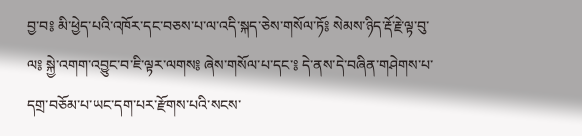བྱ་བ༔ མི་ཕྱེད་པའི་འཁོར་དང་བཅས་པ་ལ་འདི་སྐད་ཅེས་གསོལ་ཏོ༔ སེམས་ཉིད་རྡོ་རྗེ་ལྟ་བུ་ལ༔ སྐྱེ་འགག་འབྱུང་བ་ཇི་ལྟར་ལགས༔ ཞེས་གསོལ་པ་དང་༔ དེ་ནས་དེ་བཞིན་གཤེགས་པ་དགྲ་བཅོམ་པ་ཡང་དག་པར་རྫོགས་པའི་སངས་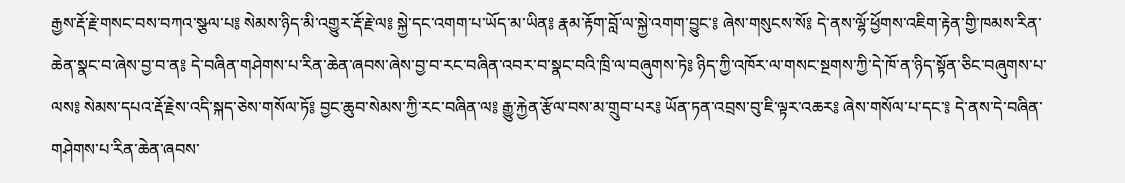རྒྱས་རྡོ་རྗེ་གསང་བས་བཀའ་སྩལ་པ༔ སེམས་ཉིད་མི་འགྱུར་རྡོ་རྗེ་ལ༔ སྐྱེ་དང་འགག་པ་ཡོད་མ་ཡིན༔ རྣམ་རྟོག་བློ་ལ་སྐྱེ་འགག་བྱུང་༔ ཞེས་གསུངས་སོ༔ དེ་ནས་ལྷོ་ཕྱོགས་འཇིག་རྟེན་གྱི་ཁམས་རིན་ཆེན་སྣང་བ་ཞེས་བྱ་བ་ན༔ དེ་བཞིན་གཤེགས་པ་རིན་ཆེན་ཞབས་ཞེས་བྱ་བ་རང་བཞིན་འབར་བ་སྣང་བའི་ཁྲི་ལ་བཞུགས་ཏེ༔ ཉིད་ཀྱི་འཁོར་ལ་གསང་སྔགས་ཀྱི་དེ་ཁོ་ན་ཉིད་སྟོན་ཅིང་བཞུགས་པ་ལས༔ སེམས་དཔའ་རྡོ་རྗེས་འདི་སྐད་ཅེས་གསོལ་ཏོ༔ བྱང་ཆུབ་སེམས་ཀྱི་རང་བཞིན་ལ༔ རྒྱུ་རྐྱེན་རྩོལ་བས་མ་གྲུབ་པར༔ ཡོན་ཏན་འབྲས་བུ་ཇི་ལྟར་འཆར༔ ཞེས་གསོལ་པ་དང་༔ དེ་ནས་དེ་བཞིན་གཤེགས་པ་རིན་ཆེན་ཞབས་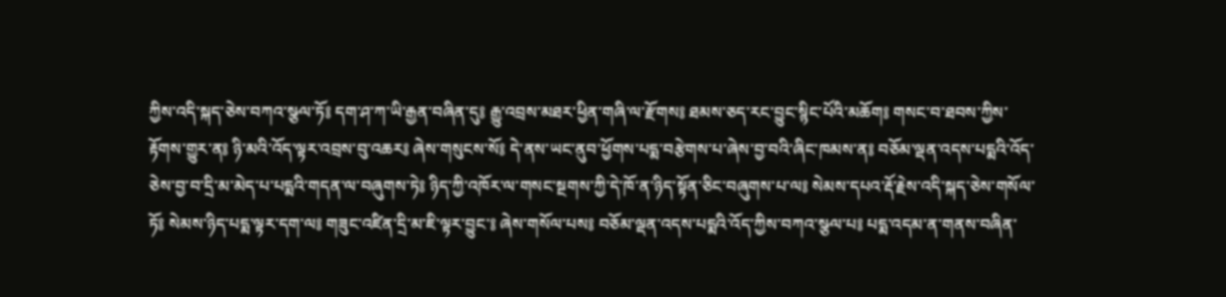ཀྱིས་འདི་སྐད་ཅེས་བཀའ་སྩལ་ཏོ༔ དག་ཤ་ཀ་ཡི་རྒྱན་བཞིན་དུ༔ རྒྱུ་འབྲས་མཐར་ཕྱིན་གཞི་ལ་རྫོགས༔ ཐམས་ཅད་རང་བྱུང་སྙིང་པོའི་མཆོག༔ གསང་བ་ཐབས་ཀྱིས་རྟོགས་གྱུར་ན༔ ཉི་མའི་འོད་ལྟར་འབྲས་བུ་འཆར༔ ཞེས་གསུངས་སོ༔ དེ་ནས་ཡང་ནུབ་ཕྱོགས་པདྨ་བརྩེགས་པ་ཞེས་བྱ་བའི་ཞིང་ཁམས་ན༔ བཅོམ་ལྡན་འདས་པདྨའི་འོད་ཅེས་བྱ་བ་དྲི་མ་མེད་པ་པདྨའི་གདན་ལ་བཞུགས་ཏེ༔ ཉིད་ཀྱི་འཁོར་ལ་གསང་སྔགས་ཀྱི་དེ་ཁོ་ན་ཉིད་སྟོན་ཅིང་བཞུགས་པ་ལ༔ སེམས་དཔའ་རྡོ་རྗེས་འདི་སྐད་ཅེས་གསོལ་ཏོ༔ སེམས་ཉིད་པདྨ་ལྟར་དག་ལ༔ གཟུང་འཛིན་དྲི་མ་ཇི་ལྟར་བྱུང་༔ ཞེས་གསོལ་པས༔ བཅོམ་ལྡན་འདས་པདྨའི་འོད་ཀྱིས་བཀའ་སྩལ་པ༔ པདྨ་འདམ་ན་གནས་བཞིན་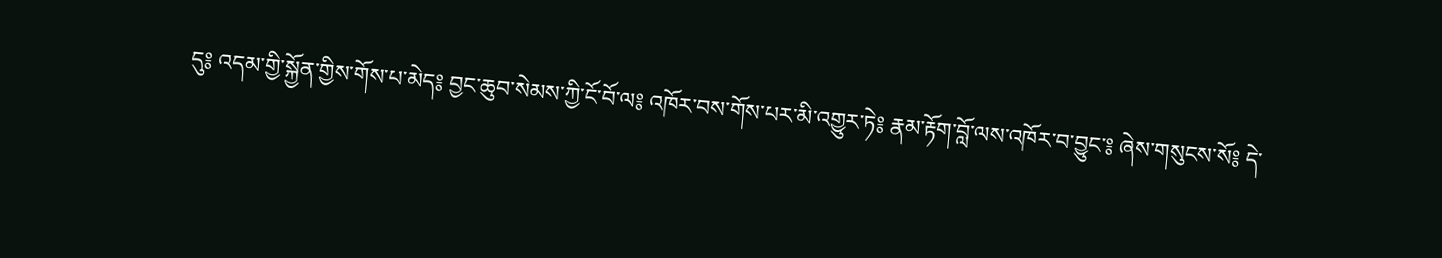དུ༔ འདམ་གྱི་སྐྱོན་གྱིས་གོས་པ་མེད༔ བྱང་ཆུབ་སེམས་ཀྱི་ངོ་བོ་ལ༔ འཁོར་བས་གོས་པར་མི་འགྱུར་ཏེ༔ རྣམ་རྟོག་བློ་ལས་འཁོར་བ་བྱུང་༔ ཞེས་གསུངས་སོ༔ དེ་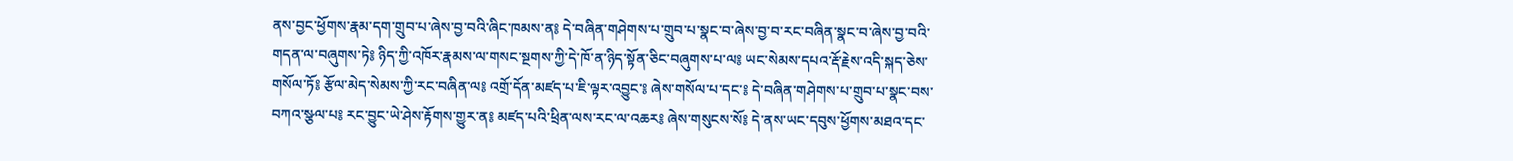ནས་བྱང་ཕྱོགས་རྣམ་དག་གྲུབ་པ་ཞེས་བྱ་བའི་ཞིང་ཁམས་ན༔ དེ་བཞིན་གཤེགས་པ་གྲུབ་པ་སྣང་བ་ཞེས་བྱ་བ་རང་བཞིན་སྣང་བ་ཞེས་བྱ་བའི་གདན་ལ་བཞུགས་ཏེ༔ ཉིད་ཀྱི་འཁོར་རྣམས་ལ་གསང་སྔགས་ཀྱི་དེ་ཁོ་ན་ཉིད་སྟོན་ཅིང་བཞུགས་པ་ལ༔ ཡང་སེམས་དཔའ་རྡོ་རྗེས་འདི་སྐད་ཅེས་གསོལ་ཏོ༔ རྩོལ་མེད་སེམས་ཀྱི་རང་བཞིན་ལ༔ འགྲོ་དོན་མཛད་པ་ཇི་ལྟར་འབྱུང་༔ ཞེས་གསོལ་པ་དང་༔ དེ་བཞིན་གཤེགས་པ་གྲུབ་པ་སྣང་བས་བཀའ་སྩལ་པ༔ རང་བྱུང་ཡེ་ཤེས་རྟོགས་གྱུར་ན༔ མཛད་པའི་ཕྲིན་ལས་རང་ལ་འཆར༔ ཞེས་གསུངས་སོ༔ དེ་ནས་ཡང་དབུས་ཕྱོགས་མཐའ་དང་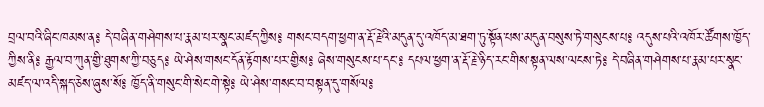བྲལ་བའི་ཞིང་ཁམས་ན༔ དེ་བཞིན་གཤེགས་པ་རྣམ་པར་སྣང་མཛད་ཀྱིས༔ གསང་བདག་ཕྱག་ན་རྡོ་རྗེའི་མདུན་དུ་འཁོད་མ་ཐག་ཏུ་སྟོན་པས་མདུན་བསུས་ཏེ་གསུངས་པ༔ འདུས་པའི་འཁོར་ཚོགས་ཁྱོད་ཀྱིས་ནི༔ རྒྱལ་བ་ཀུན་གྱི་ཐུགས་ཀྱི་བཅུད༔ ཡེ་ཤེས་གསང་དོན་རྟོགས་པར་གྱིས༔ ཞེས་གསུངས་པ་དང་༔ དཔལ་ཕྱག་ན་རྡོ་རྗེ་ཉིད་རང་གིས་སྟན་ལས་ལངས་ཏེ༔ དེ་བཞིན་གཤེགས་པ་རྣམ་པར་སྣང་མཛད་ལ་འདི་སྐད་ཅེས་ཞུས་སོ༔ ཁྱོད་ནི་གསུང་གི་སེང་གེ་སྟེ༔ ཡེ་ཤེས་གསང་བ་བསྟན་དུ་གསོལ༔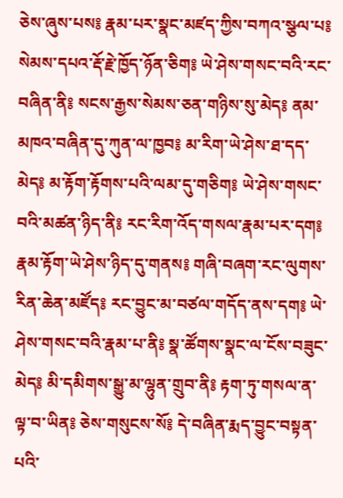ཅེས་ཞུས་པས༔ རྣམ་པར་སྣང་མཛད་ཀྱིས་བཀའ་སྩལ་པ༔ སེམས་དཔའ་རྡོ་རྗེ་ཁྱོད་ཉོན་ཅིག༔ ཡེ་ཤེས་གསང་བའི་རང་བཞིན་ནི༔ སངས་རྒྱས་སེམས་ཅན་གཉིས་སུ་མེད༔ ནམ་མཁའ་བཞིན་དུ་ཀུན་ལ་ཁྱབ༔ མ་རིག་ཡེ་ཤེས་ཐ་དད་མེད༔ མ་རྟོག་རྟོགས་པའི་ལམ་དུ་གཅིག༔ ཡེ་ཤེས་གསང་བའི་མཚན་ཉིད་ནི༔ རང་རིག་འོད་གསལ་རྣམ་པར་དག༔ རྣམ་རྟོག་ཡེ་ཤེས་ཉིད་དུ་གནས༔ གཞི་བཞག་རང་ལུགས་རིན་ཆེན་མཛོད༔ རང་བྱུང་མ་བཙལ་གདོད་ནས་དག༔ ཡེ་ཤེས་གསང་བའི་རྣམ་པ་ནི༔ སྣ་ཚོགས་སྣང་ལ་ངོས་བཟུང་མེད༔ མི་དམིགས་སྒྱུ་མ་ལྷུན་གྲུབ་ནི༔ རྟག་ཏུ་གསལ་ན་ལྟ་བ་ཡིན༔ ཅེས་གསུངས་སོ༔ དེ་བཞིན་རྨད་བྱུང་བསྟན་པའི་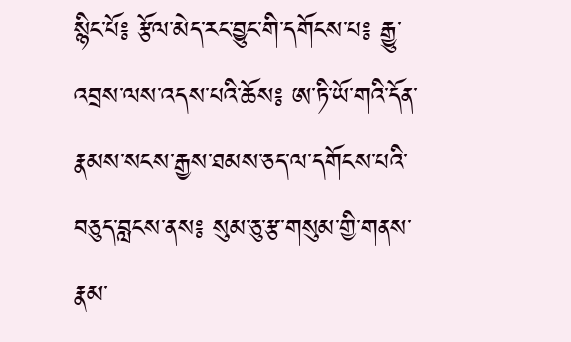སྙིང་པོ༔ རྩོལ་མེད་རང་བྱུང་གི་དགོངས་པ༔ རྒྱུ་འབྲས་ལས་འདས་པའི་ཆོས༔ ཨ་ཏི་ཡོ་གའི་དོན་རྣམས་སངས་རྒྱས་ཐམས་ཅད་ལ་དགོངས་པའི་བཅུད་བླངས་ནས༔ སུམ་ཅུ་རྩ་གསུམ་གྱི་གནས་རྣམ་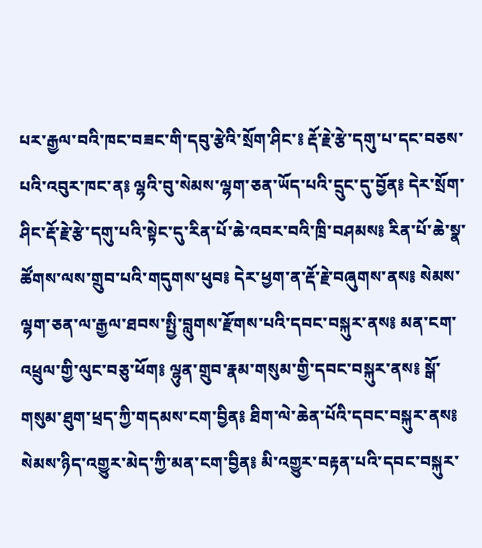པར་རྒྱལ་བའི་ཁང་བཟང་གི་དབུ་རྩེའི་སྲོག་ཤིང་༔ རྡོ་རྗེ་རྩེ་དགུ་པ་དང་བཅས་པའི་འབུར་ཁང་ན༔ ལྷའི་བུ་སེམས་ལྷག་ཅན་ཡོད་པའི་དྲུང་དུ་བྱོན༔ དེར་སྲོག་ཤིང་རྡོ་རྗེ་རྩེ་དགུ་པའི་སྟེང་དུ་རིན་པོ་ཆེ་འབར་བའི་ཁྲི་བཤམས༔ རིན་པོ་ཆེ་སྣ་ཚོགས་ལས་གྲུབ་པའི་གདུགས་ཕུབ༔ དེར་ཕྱག་ན་རྡོ་རྗེ་བཞུགས་ནས༔ སེམས་ལྷག་ཅན་ལ་རྒྱལ་ཐབས་སྤྱི་བླུགས་རྫོགས་པའི་དབང་བསྐུར་ནས༔ མན་ངག་འཕྲུལ་གྱི་ལུང་བཅུ་ཕོག༔ ལྷུན་གྲུབ་རྣམ་གསུམ་གྱི་དབང་བསྐུར་ནས༔ སྒོ་གསུམ་ཐུག་ཕྲད་ཀྱི་གདམས་ངག་བྱིན༔ ཐིག་ལེ་ཆེན་པོའི་དབང་བསྐུར་ནས༔ སེམས་ཉིད་འགྱུར་མེད་ཀྱི་མན་ངག་བྱིན༔ མི་འགྱུར་བརྟན་པའི་དབང་བསྐུར་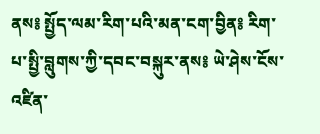ནས༔ སྤྱོད་ལམ་རིག་པའི་མན་ངག་བྱིན༔ རིག་པ་སྤྱི་བླུགས་ཀྱི་དབང་བསྐུར་ནས༔ ཡེ་ཤེས་ངོས་འཛིན་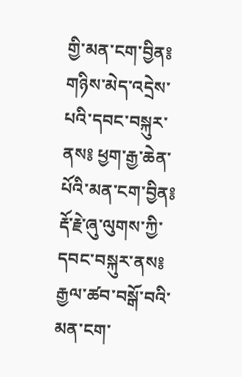གྱི་མན་ངག་བྱིན༔ གཉིས་མེད་འདྲེས་པའི་དབང་བསྐུར་ནས༔ ཕྱག་རྒྱ་ཆེན་པོའི་མན་ངག་བྱིན༔ རྡོ་རྗེ་ཞུ་ལུགས་ཀྱི་དབང་བསྐུར་ནས༔ རྒྱལ་ཚབ་བསྒོ་བའི་མན་ངག་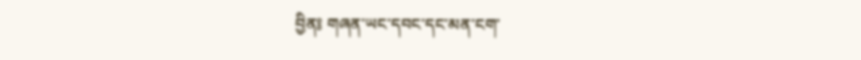བྱིན༔ གཞན་ཡང་དབང་དང་མན་ངག་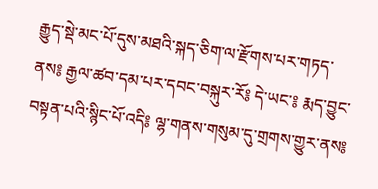རྒྱུད་སྡེ་མང་པོ་དུས་མཐའི་སྐད་ཅིག་ལ་རྫོགས་པར་གཏད་ནས༔ རྒྱལ་ཚབ་དམ་པར་དབང་བསྐུར་རོ༔ དེ་ཡང་༔ རྨད་བྱུང་བསྟན་པའི་སྙིང་པོ་འདི༔ ལྷ་གནས་གསུམ་དུ་གྲགས་གྱུར་ནས༔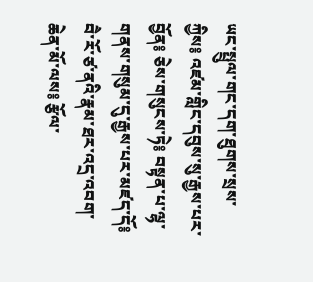ཡང་སྤྲུལ་གང་དག་ཐུགས་སྲས་ཀྱིས༔ འཛམ་གླིང་དབུས་སུ་རྒྱས་པར་བྱོན༔ ཅེས་གསུངས་ཏེ༔ བསྟན་པ་ལྷ་གནས་གསུམ་དུ་རྒྱས་པར་མཛད་དོ༔
བཻ་རོ་ཙ་ནའི་རྣམ་ཐར་འདྲ་འབག་ཆེན་མོ་ལས༔ རྩོལ་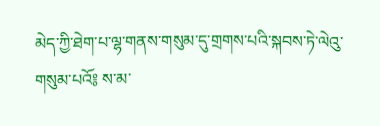མེད་ཀྱི་ཐེག་པ་ལྷ་གནས་གསུམ་དུ་གྲགས་པའི་སྐབས་ཏེ་ལེའུ་གསུམ་པའོ༔ ས་མ་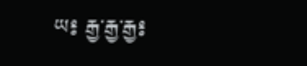ཡ༔ རྒྱ་རྒྱ་རྒྱ༔